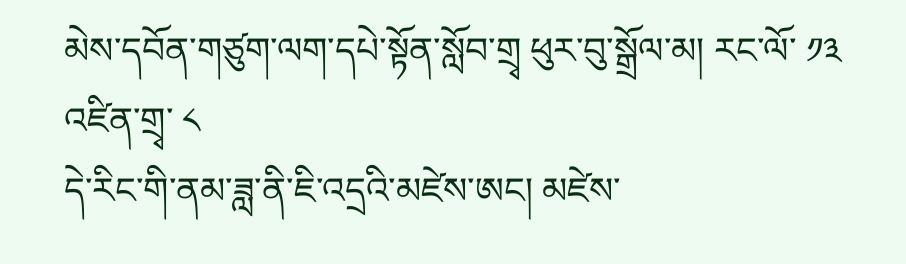མེས་དབོན་གཙུག་ལག་དཔེ་སྟོན་སློབ་གྲྭ ཕུར་བུ་སྒྲོལ་མ། རང་ལོ་ ༡༣ འཛིན་གྲྭ་ ༨
དེ་རིང་གི་ནམ་ཟླ་ནི་ཇི་འདྲའི་མཛེས་ཨང། མཛེས་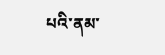པའི་ནམ་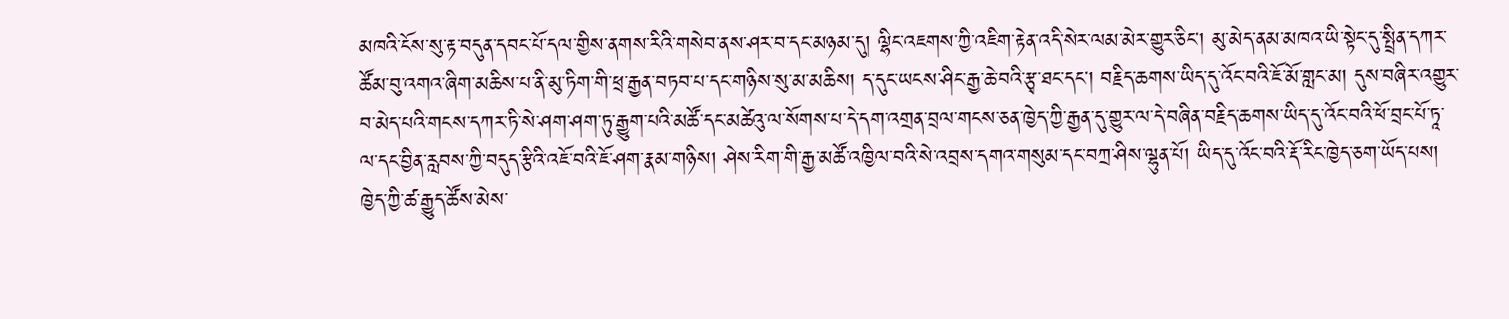མཁའི་ངོས་སུ་རྟ་བདུན་དབང་པོ་དལ་གྱིས་ནགས་རིའི་གསེབ་ནས་ཤར་བ་དང་མཉམ་དུ། ལྷིང་འཇགས་ཀྱི་འཇིག་རྟེན་འདི་སེར་ལམ་མེར་གྱུར་ཅིང། མུ་མེད་ནམ་མཁའ་ཡི་སྟེང་དུ་སྤྲིན་དཀར་ཚོམ་བུ་འགའ་ཞིག་མཆིས་པ་ནི་མུ་ཏིག་གི་ཕྲ་རྒྱན་བཏབ་པ་དང་གཉིས་སུ་མ་མཆིས། ད་དུང་ཡངས་ཤིང་རྒྱ་ཆེ་བའི་རྩྭ་ཐང་དང། བརྗིད་ཆགས་ཡིད་དུ་འོང་བའི་ཇོ་མོ་གླང་མ། དུས་བཞིར་འགྱུར་བ་མེད་པའི་གངས་དཀར་ཏི་སེ་ཤག་ཤག་ཏུ་རྒྱུག་པའི་མཚོ་དང་མཚེའུ་ལ་སོགས་པ་དེ་དག་འགྲན་བྲལ་གངས་ཅན་ཁྱེད་ཀྱི་རྒྱན་དུ་གྱུར་ལ་དེ་བཞིན་བརྗིད་ཆགས་ཡིད་དུ་འོང་བའི་ཕོ་བྲང་པོ་ཏཱ་ལ་དང་བྱིན་རླབས་ཀྱི་བདུད་རྩིའི་འཇོ་བའི་ཇོ་ཤག་རྣམ་གཉིས། ཤེས་རིག་གི་རྒྱ་མཚོ་འཁྱིལ་བའི་སེ་འབྲས་དགའ་གསུམ་དང་བཀྲ་ཤིས་ལྷུན་པོ། ཡིད་དུ་འོང་བའི་རྡོ་རིང་ཁྱེད་ཅག་ཡོད་པས། ཁྱེད་ཀྱི་ཚ་རྒྱུད་ཚོས་མེས་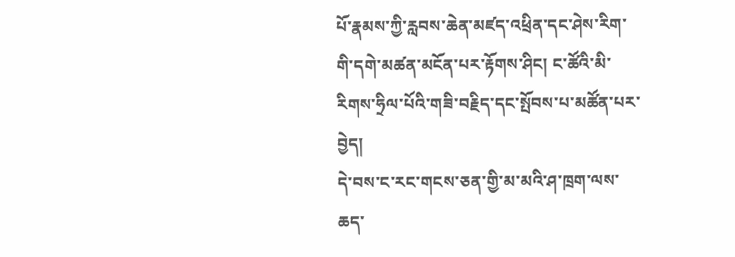པོ་རྣམས་ཀྱི་རླབས་ཆེན་མཛད་འཕྲིན་དང་ཤེས་རིག་གི་དགེ་མཚན་མངོན་པར་རྟོགས་ཤིང། ང་ཚོའི་མི་རིགས་ཧྲིལ་པོའི་གཟི་བརྗིད་དང་སྤོབས་པ་མཚོན་པར་བྱེད།
དེ་བས་ང་རང་གངས་ཅན་གྱི་མ་མའི་ཤ་ཁྲག་ལས་ཆད་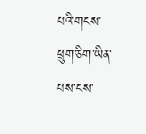པའི་གངས་ཕྲུག་ཅིག་ཡིན་པས་ངས་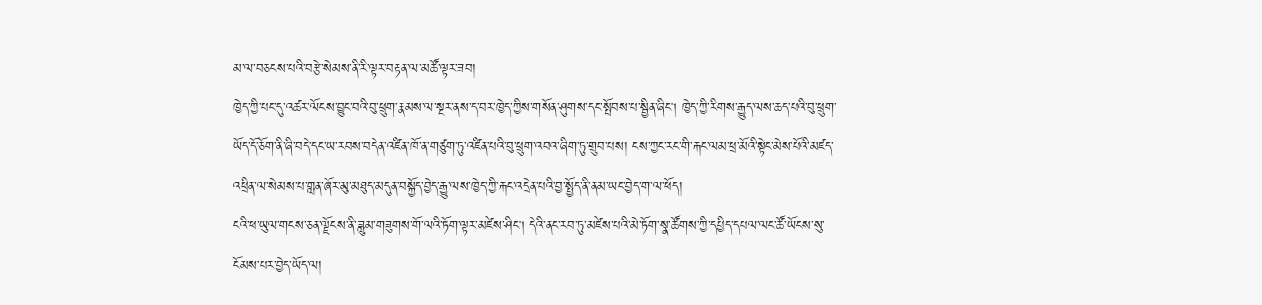མ་ལ་བཅངས་པའི་བརྩེ་སེམས་ནི་རི་ལྟར་བརྟན་ལ་མཚོ་ལྟར་ཟབ།
ཁྱེད་ཀྱི་པང་དུ་འཚར་ལོངས་བྱུང་བའི་བུ་ཕྲུག་རྣམས་ལ་སྔར་ནས་ད་བར་ཁྱེད་ཀྱིས་གསོན་ཤུགས་དང་སྤོབས་པ་སྦྱིན་ཞིང། ཁྱེད་ཀྱི་རིགས་རྒྱུད་ལས་ཆད་པའི་བུ་ཕྲུག་ཡོད་དོ་ཅོག་ནི་ཞི་བདེ་དང་ཡ་རབས་བདེན་འཛིན་ཁོ་ན་གཙུག་ཏུ་འཛིན་པའི་བུ་ཕྲུག་འབའ་ཞིག་ཏུ་གྲུབ་པས། ངས་ཀྱང་རང་གི་རྐང་ལམ་ཕྲ་མོའི་སྟེང་མེས་པོའི་མཛད་འཕྲིན་ལ་སེམས་པ་གླན་ཞོར་མུ་མཐུད་མདུན་བསྐྱོད་བྱེད་རྒྱུ་ལས་ཁྱེད་ཀྱི་རྐང་འདྲེན་པའི་བྱ་སྤྱོད་ནི་ནམ་ཡང་བྱེད་ག་ལ་ཕོད།
ངའི་ཕ་ཡུལ་གངས་ཅན་ལྗོངས་ནི་ཟླུམ་གཟུགས་གོ་ལའི་ཏོག་ལྟར་མཛེས་ཤིང། དེའི་ནང་རབ་ཏུ་མཛེས་པའི་མེ་ཏོག་སྣ་ཚོགས་ཀྱི་དཔྱིད་དཔལ་ལང་ཚོ་ཡོངས་སུ་ངོམས་པར་བྱེད་ཡོད་ལ།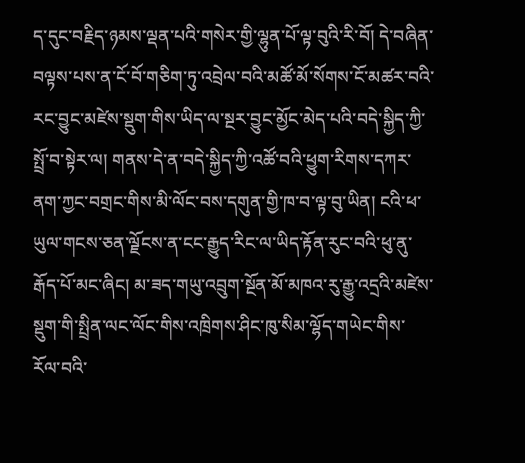ད་དུང་བརྗིད་ཉམས་ལྡན་པའི་གསེར་གྱི་ལྷུན་པོ་ལྟ་བུའི་རི་བོ། དེ་བཞིན་བལྟས་པས་ན་ངོ་བོ་གཅིག་ཏུ་འབྲེལ་བའི་མཚོ་མོ་སོགས་ངོ་མཚར་བའི་རང་བྱུང་མཛེས་སྡུག་གིས་ཡིད་ལ་སྔར་བྱུང་མྱོང་མེད་པའི་བདེ་སྐྱིད་ཀྱི་སྤྲོ་བ་སྟེར་ལ། གནས་དེ་ན་བདེ་སྐྱིད་ཀྱི་འཚོ་བའི་ཕྱུག་རིགས་དཀར་ནག་ཀྱང་བགྲང་གིས་མི་ལོང་བས་དགུན་གྱི་ཁ་བ་ལྟ་བུ་ཡིན། ངའི་ཕ་ཡུལ་གངས་ཅན་ལྗོངས་ན་ངང་རྒྱུད་རིང་ལ་ཡིད་རྟོན་རུང་བའི་ཕུ་ནུ་རྒོད་པོ་མང་ཞིང། མ་ཟད་གཡུ་འབྲུག་སྔོན་མོ་མཁའ་རུ་རྒྱུ་འདྲའི་མཛེས་སྡུག་གི་སྤྲིན་ལང་ལོང་གིས་འཁྲིགས་ཤིང་ཁུ་སིམ་ལྷོད་གཡེང་གིས་རོལ་བའི་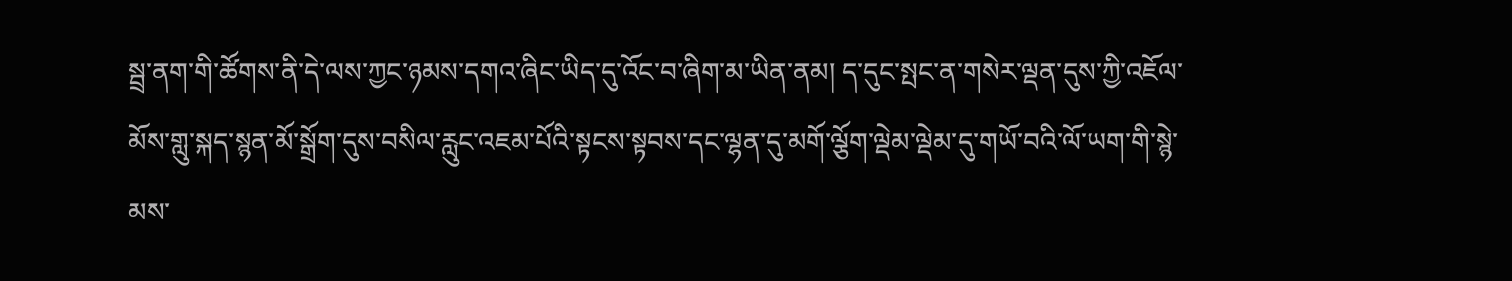སྦྲ་ནག་གི་ཚོགས་ནི་དེ་ལས་ཀྱང་ཉམས་དགའ་ཞིང་ཡིད་དུ་འོང་བ་ཞིག་མ་ཡིན་ནམ། ད་དུང་སྤང་ན་གསེར་ལྡན་དུས་ཀྱི་འཇོལ་མོས་གླུ་སྐད་སྙན་མོ་སྒྲོག་དུས་བསིལ་རླུང་འཇམ་པོའི་སྟངས་སྟབས་དང་ལྷན་དུ་མགོ་ལྕོག་ལྡེམ་ལྡེམ་དུ་གཡོ་བའི་ལོ་ཡག་གི་སྙེ་མས་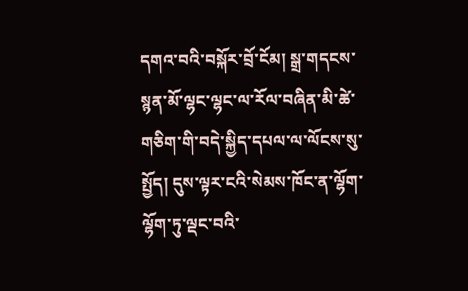དགའ་བའི་བསྐོར་བྲོ་ངོམ། སྒྲ་གདངས་སྙན་མོ་ལྷང་ལྷང་ལ་རོལ་བཞིན་མི་ཚེ་གཅིག་གི་བདེ་སྐྱིད་དཔལ་ལ་ལོངས་སུ་སྤྱོད། དུས་ལྟར་ངའི་སེམས་ཁོང་ན་ལྷོག་ལྷོག་ཏུ་ལྡང་བའི་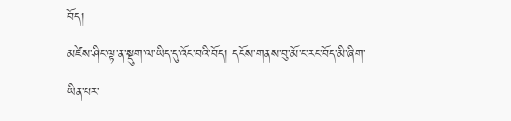བོད།
མཛེས་ཤིང་ལྟ་ན་སྡུག་ལ་ཡིད་དུ་འོང་བའི་བོད། དངོས་གནས་བུ་མོ་ང་རང་བོད་མི་ཞིག་ཡིན་པར་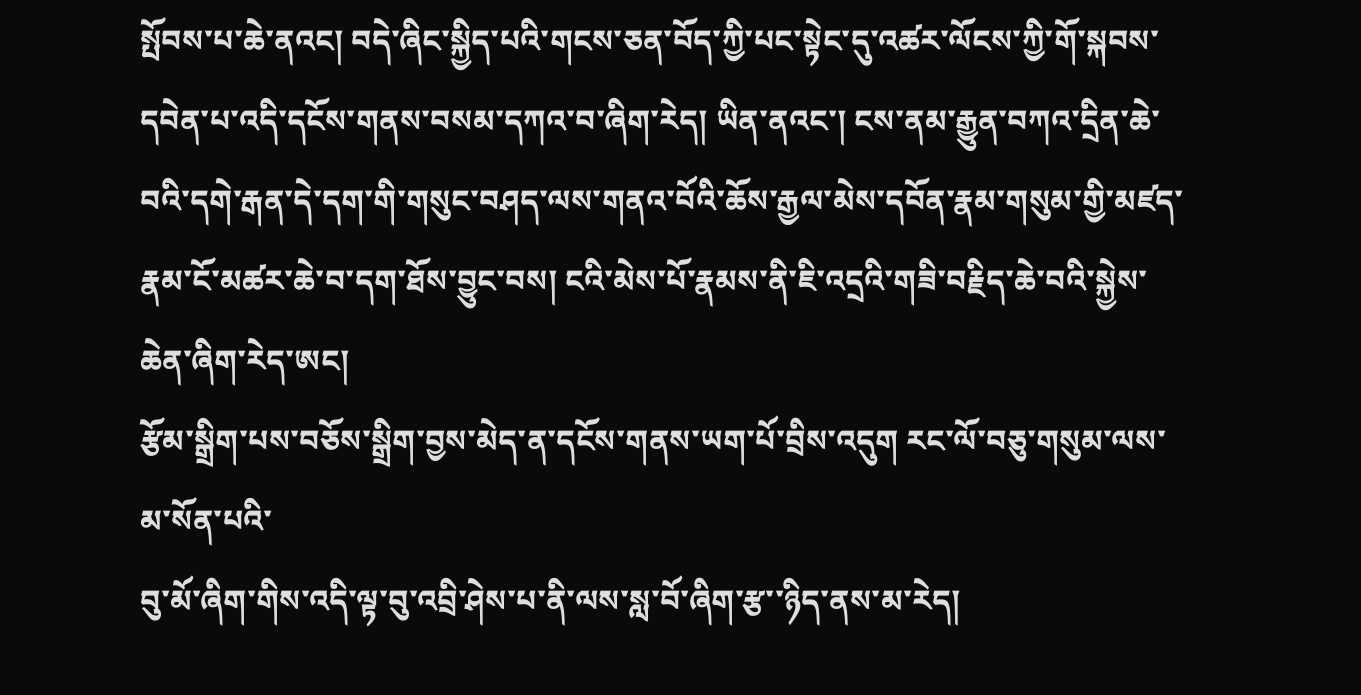སྤོབས་པ་ཆེ་ནའང། བདེ་ཞིང་སྐྱིད་པའི་གངས་ཅན་བོད་ཀྱི་པང་སྟེང་དུ་འཚར་ལོངས་ཀྱི་གོ་སྐབས་དབེན་པ་འདི་དངོས་གནས་བསམ་དཀའ་བ་ཞིག་རེད། ཡིན་ནའང་། ངས་ནམ་རྒྱུན་བཀའ་དྲིན་ཆེ་བའི་དགེ་རྒན་དེ་དག་གི་གསུང་བཤད་ལས་གནའ་བོའི་ཆོས་རྒྱལ་མེས་དབོན་རྣམ་གསུམ་གྱི་མཛད་རྣམ་ངོ་མཚར་ཆེ་བ་དག་ཐོས་བྱུང་བས། ངའི་མེས་པོ་རྣམས་ནི་ཇི་འདྲའི་གཟི་བརྗིད་ཆེ་བའི་སྐྱེས་ཆེན་ཞིག་རེད་ཨང།
རྩོམ་སྒྲིག་པས་བཅོས་སྒྲིག་བྱས་མེད་ན་དངོས་གནས་ཡག་པོ་བྲིས་འདུག རང་ལོ་བཅུ་གསུམ་ལས་མ་སོན་པའི་
བུ་མོ་ཞིག་གིས་འདི་ལྟ་བུ་འབྲི་ཤེས་པ་ནི་ལས་སླ་བོ་ཞིག་རྩ་་ཉིད་ནས་མ་རེད།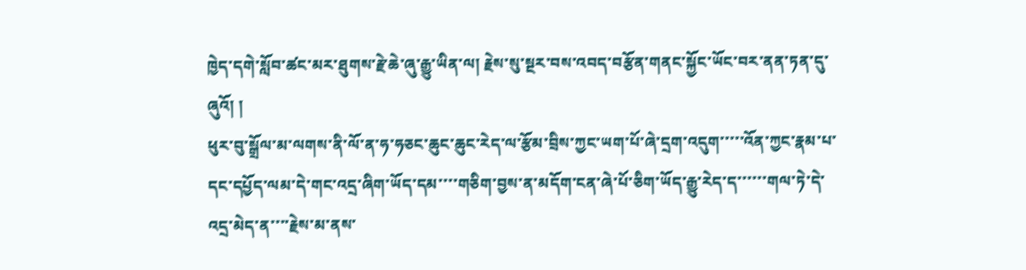ཁྱེད་དགེ་སློབ་ཚང་མར་ཐུགས་རྗེ་ཆེ་ཞུ་རྒྱུ་ཡིན་ལ། རྗེས་སུ་སྔར་བས་འབད་བརྩོན་གནང་སྐྱོང་ཡོང་བར་ནན་ཏན་དུ་ཞུའོ། །
ཕུར་བུ་སྒྲོལ་མ་ལགས་ནི་ལོ་ན་ཧ་ཧཅང་ཆུང་ཆུང་རེད་ལ་རྩོམ་བྲིས་ཀྱང་ཡག་པོ་ཞེ་དྲག་འདུག་་་་་འོན་ཀྱང་རྣམ་པ་དང་དཔྱོད་ལམ་དེ་གང་འདྲ་ཞིག་ཡོད་དམ་་་་གཅིག་བྱས་ན་མདོག་ངན་ཞེ་པོ་ཅིག་ཡོད་རྒྱུ་རེད་ད་་་་་་གལ་ཏེ་དེ་འདྲ་མེད་ན་་་་རྗེས་མ་ནས་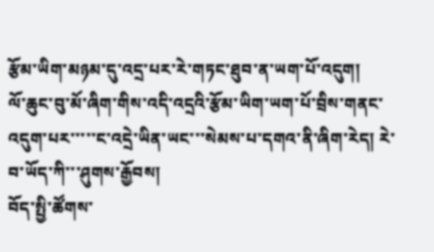རྩོམ་ཡིག་མཉམ་དུ་འདྲ་པར་རེ་གཏང་ཐུབ་ན་ཡག་པོ་འདུག།
ལོ་ཆུང་བུ་མོ་ཞིག་གིས་འདི་འདྲའི་རྩོམ་ཡིག་ཡག་པོ་བྲིས་གནང་འདུག་པར་་་་་ང་འདྲེ་ཡིན་ཡང་་་སེམས་པ་དགའ་ནི་ཞིག་རེད། རེ་བ་ཡོད་ཀི་་་ཤུགས་རྒྱོབས།
བོད་སྤྱི་ཚོགས་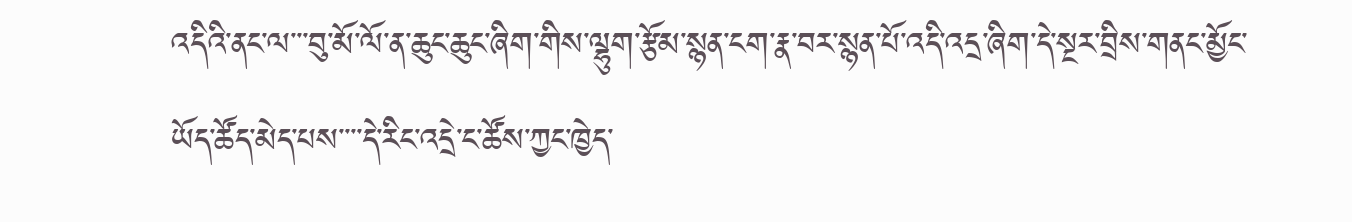འདིའི་ནང་ལ་་་བུ་མོ་ལོ་ན་ཆུང་ཆུང་ཞིག་གིས་ལྷུག་རྩོམ་སྙན་ངག་རྣ་བར་སྙན་པོ་འདི་འདྲ་ཞིག་དེ་སྔར་བྲིས་གནང་མྱོང་ཡོད་ཚོད་མེད་པས་་་་དེ་རིང་འདྲེ་ང་ཚོས་ཀྱང་ཁྱེད་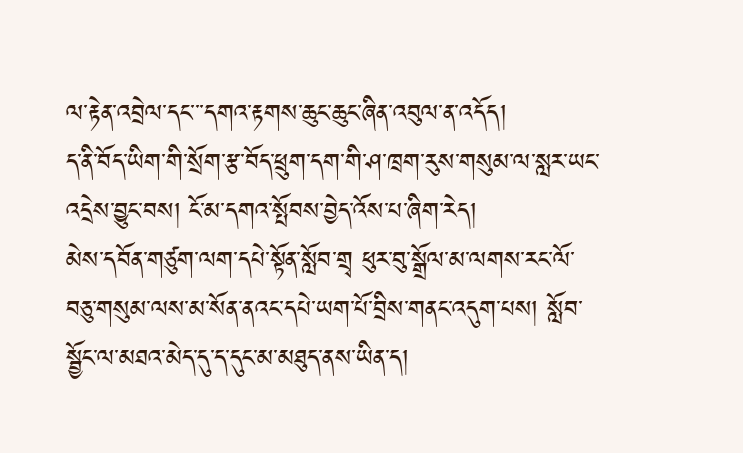ལ་རྟེན་འབྲེལ་དང་་་དགའ་རྟགས་ཆུང་ཆུང་ཞིན་འབུལ་ན་འདོད།
ད་ནི་བོད་ཡིག་གི་སྲོག་རྩ་བོད་ཕྲུག་དག་གི་ཤ་ཁྲག་རུས་གསུམ་ལ་སླར་ཡང་འདྲེས་བྱུང་བས། ངོ་མ་དགའ་སྤོབས་བྱེད་འོས་པ་ཞིག་རེད།
མེས་དབོན་གཙུག་ལག་དཔེ་སྟོན་སློབ་གྲྭ ཕུར་བུ་སྒྲོལ་མ་ལགས་རང་ལོ་བཅུ་གསུམ་ལས་མ་སོན་ནའང་དཔེ་ཡག་པོ་བྲིས་གནང་འདུག་པས། སློབ་སྦྱོང་ལ་མཐའ་མེད་དུ་ད་དུང་མ་མཐུད་ནས་ཡིན་ད།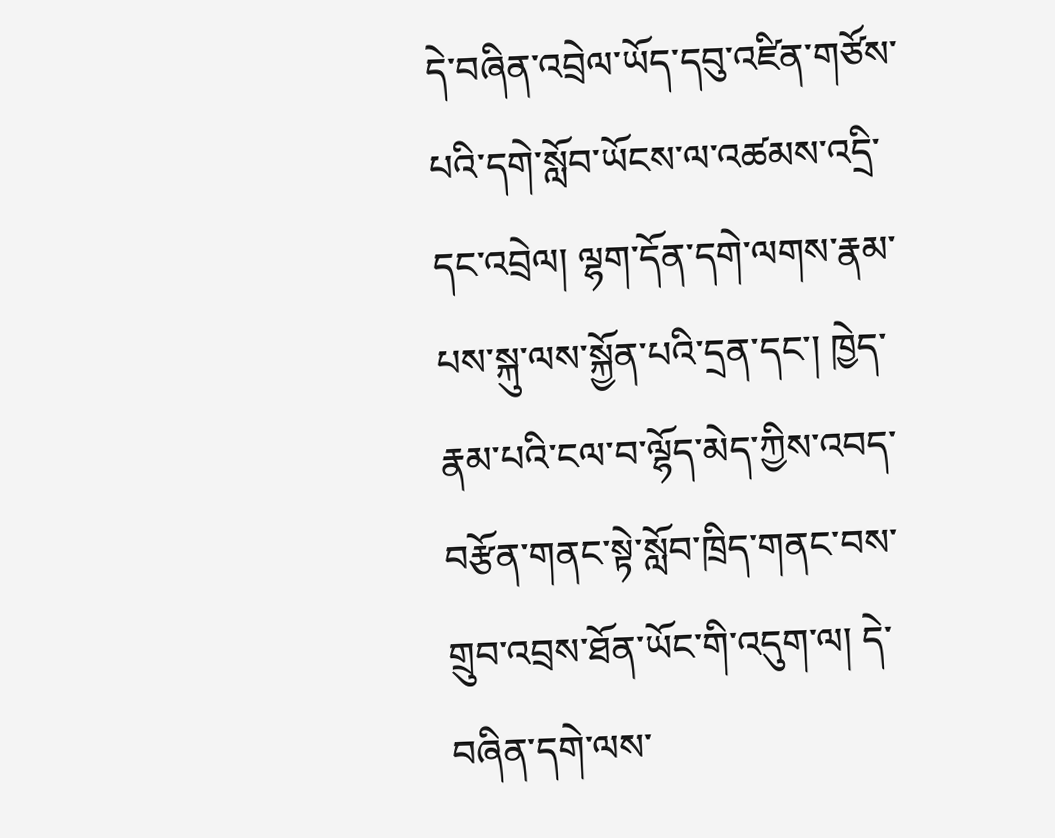དེ་བཞིན་འབྲེལ་ཡོད་དབུ་འཛིན་གཙོས་པའི་དགེ་སློབ་ཡོངས་ལ་འཚམས་འདྲི་དང་འབྲེལ། ལྷག་དོན་དགེ་ལགས་རྣམ་པས་སྐུ་ལས་སྐྱོན་པའི་དྲན་དང་། ཁྱེད་རྣམ་པའི་ངལ་བ་ལྷོད་མེད་ཀྱིས་འབད་བརྩོན་གནང་སྟེ་སློབ་ཁྲིད་གནང་བས་གྲུབ་འབྲས་ཐོན་ཡོང་གི་འདུག་ལ། དེ་བཞིན་དགེ་ལས་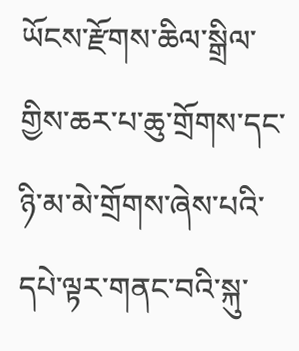ཡོངས་རྫོགས་ཆིལ་སྒྲིལ་གྱིས་ཆར་པ་ཆུ་གྲོགས་དང་ཉི་མ་མེ་གྲོགས་ཞེས་པའི་དཔེ་ལྟར་གནང་བའི་སྐུ་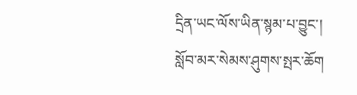དྲིན་ཡང་ལོས་ཡིན་སྙམ་པ་བྱུང་།
སློབ་མར་སེམས་ཤུགས་སྤར་ཆོག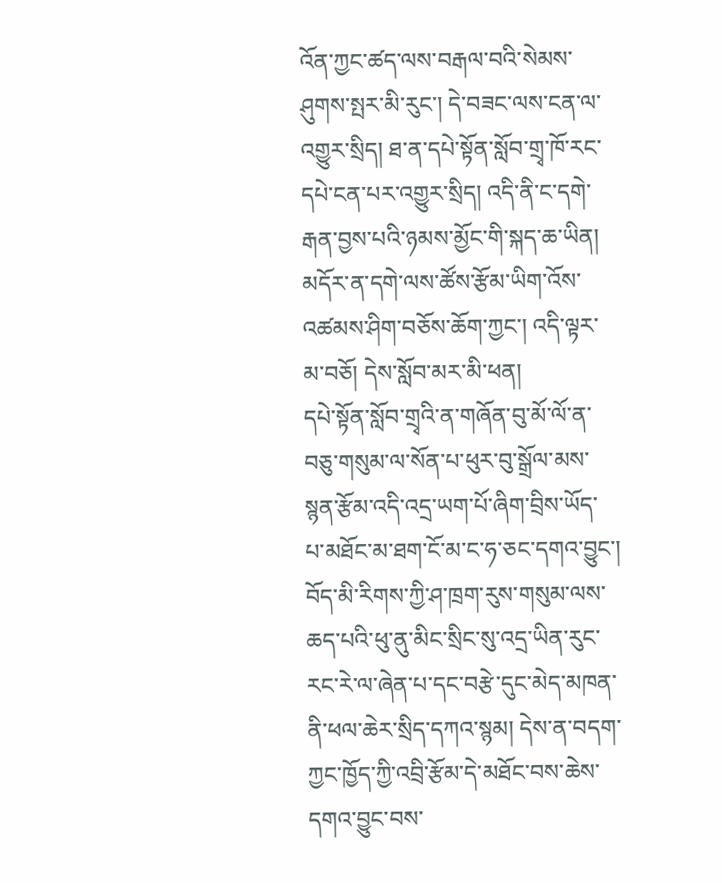འོན་ཀྱང་ཚད་ལས་བརྒལ་བའི་སེམས་ཤུགས་སྤར་མི་རུང་། དེ་བཟང་ལས་ངན་ལ་འགྱུར་སྲིད། ཐ་ན་དཔེ་སྟོན་སློབ་གྲྭ་ཁོ་རང་དཔེ་ངན་པར་འགྱུར་སྲིད། འདི་ནི་ང་དགེ་རྒན་བྱས་པའི་ཉམས་མྱོང་གི་སྐད་ཆ་ཡིན།
མདོར་ན་དགེ་ལས་ཚོས་རྩོམ་ཡིག་འོས་འཚམས་ཤིག་བཅོས་ཆོག་ཀྱང་། འདི་ལྟར་མ་བཅོ། དེས་སློབ་མར་མི་ཕན།
དཔེ་སྟོན་སློབ་གྲྭའི་ན་གཞོན་བུ་མོ་ལོ་ན་བཅུ་གསུམ་ལ་སོན་པ་ཕུར་བུ་སྒྲོལ་མས་སྙན་རྩོམ་འདི་འདྲ་ཡག་པོ་ཞིག་བྲིས་ཡོད་པ་མཐོང་མ་ཐག་ངོ་མ་ང་ཧ་ཅང་དགའ་བྱུང་། བོད་མི་རིགས་ཀྱི་ཤ་ཁྲག་རུས་གསུམ་ལས་ཆད་པའི་ཕུ་ནུ་མིང་སྲིང་སུ་འདྲ་ཡིན་རུང་རང་རེ་ལ་ཞེན་པ་དང་བརྩེ་དུང་མེད་མཁན་ནི་ཕལ་ཆེར་སྲིད་དཀའ་སྙམ། དེས་ན་བདག་ཀྱང་ཁྱོད་ཀྱི་འབྲི་རྩོམ་དེ་མཐོང་བས་ཆེས་དགའ་བྱུང་བས་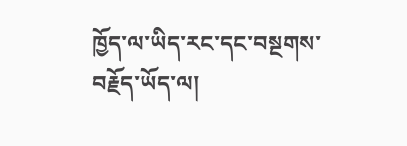ཁྱོད་ལ་ཡིད་རང་དང་བསྔགས་བརྗོད་ཡོད་ལ།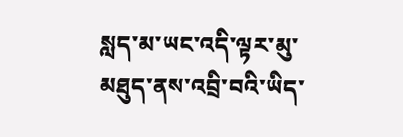སླད་མ་ཡང་འདི་ལྟར་མུ་མཐུད་ནས་འབྲི་བའི་ཡིད་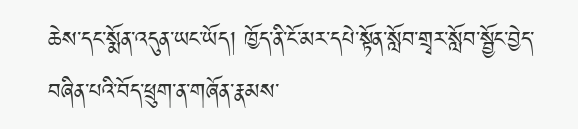ཆེས་དང་སྨོན་འདུན་ཡང་ཡོད། ཁྱོད་ནི་ངོ་མར་དཔེ་སྟོན་སློབ་གྲྭར་སློབ་སྦྱོང་བྱེད་བཞིན་པའི་བོད་ཕྲུག་ན་གཞོན་རྣམས་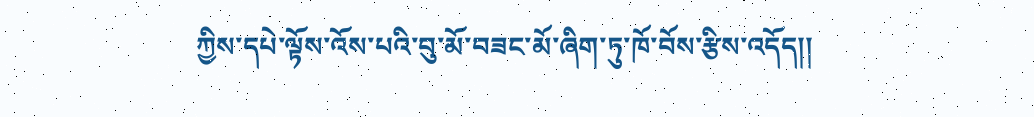ཀྱིས་དཔེ་ལྟོས་འོས་པའི་བུ་མོ་བཟང་མོ་ཞིག་ཏུ་ཁོ་བོས་རྩིས་འདོད།།